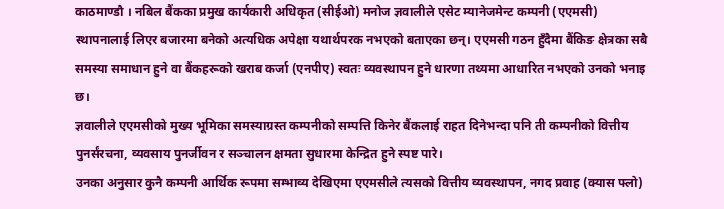काठमाण्डौ । नबिल बैंकका प्रमुख कार्यकारी अधिकृत (सीईओ) मनोज ज्ञवालीले एसेट म्यानेजमेन्ट कम्पनी (एएमसी) स्थापनालाई लिएर बजारमा बनेको अत्यधिक अपेक्षा यथार्थपरक नभएको बताएका छन्। एएमसी गठन हुँदैमा बैंकिङ क्षेत्रका सबै समस्या समाधान हुने वा बैंकहरूको खराब कर्जा (एनपीए) स्वतः व्यवस्थापन हुने धारणा तथ्यमा आधारित नभएको उनको भनाइ छ।
ज्ञवालीले एएमसीको मुख्य भूमिका समस्याग्रस्त कम्पनीको सम्पत्ति किनेर बैंकलाई राहत दिनेभन्दा पनि ती कम्पनीको वित्तीय पुनर्संरचना, व्यवसाय पुनर्जीवन र सञ्चालन क्षमता सुधारमा केन्द्रित हुने स्पष्ट पारे।
उनका अनुसार कुनै कम्पनी आर्थिक रूपमा सम्भाव्य देखिएमा एएमसीले त्यसको वित्तीय व्यवस्थापन, नगद प्रवाह (क्यास फ्लो)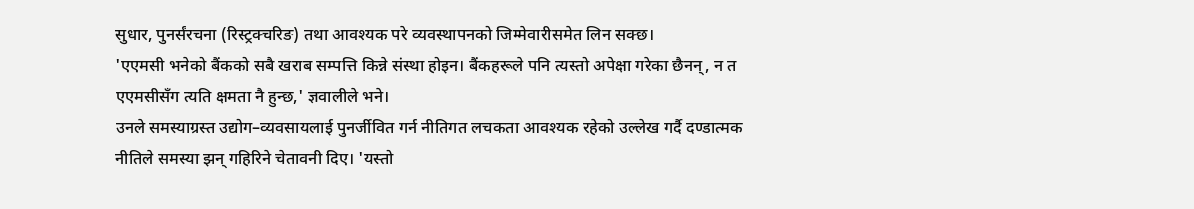सुधार, पुनर्संरचना (रिस्ट्रक्चरिङ) तथा आवश्यक परे व्यवस्थापनको जिम्मेवारीसमेत लिन सक्छ।
'एएमसी भनेको बैंकको सबै खराब सम्पत्ति किन्ने संस्था होइन। बैंकहरूले पनि त्यस्तो अपेक्षा गरेका छैनन्, न त एएमसीसँग त्यति क्षमता नै हुन्छ,' ज्ञवालीले भने।
उनले समस्याग्रस्त उद्योग–व्यवसायलाई पुनर्जीवित गर्न नीतिगत लचकता आवश्यक रहेको उल्लेख गर्दै दण्डात्मक नीतिले समस्या झन् गहिरिने चेतावनी दिए। 'यस्तो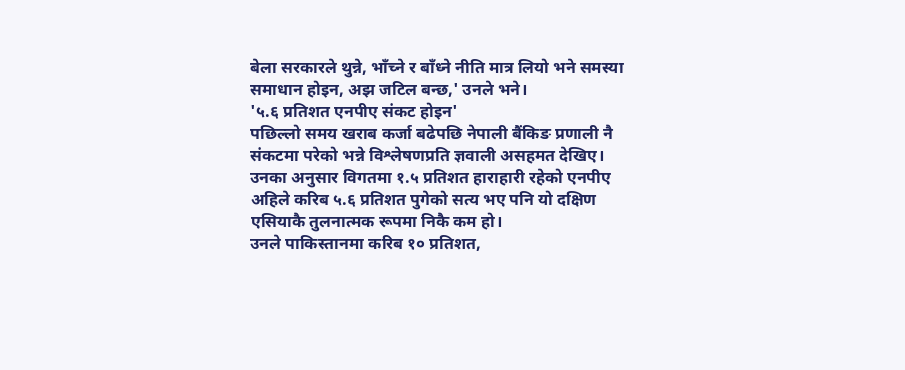बेला सरकारले थुन्ने, भाँच्ने र बाँध्ने नीति मात्र लियो भने समस्या समाधान होइन, अझ जटिल बन्छ,' उनले भने।
'५.६ प्रतिशत एनपीए संकट होइन'
पछिल्लो समय खराब कर्जा बढेपछि नेपाली बैंकिङ प्रणाली नै संकटमा परेको भन्ने विश्लेषणप्रति ज्ञवाली असहमत देखिए।
उनका अनुसार विगतमा १.५ प्रतिशत हाराहारी रहेको एनपीए अहिले करिब ५.६ प्रतिशत पुगेको सत्य भए पनि यो दक्षिण एसियाकै तुलनात्मक रूपमा निकै कम हो।
उनले पाकिस्तानमा करिब १० प्रतिशत,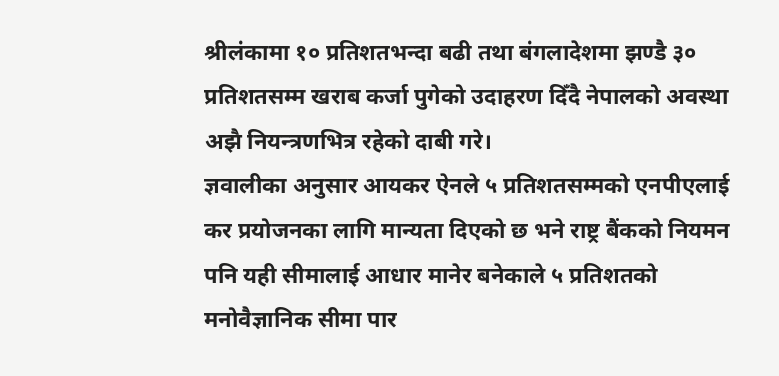श्रीलंकामा १० प्रतिशतभन्दा बढी तथा बंगलादेशमा झण्डै ३० प्रतिशतसम्म खराब कर्जा पुगेको उदाहरण दिँदै नेपालको अवस्था अझै नियन्त्रणभित्र रहेको दाबी गरे।
ज्ञवालीका अनुसार आयकर ऐनले ५ प्रतिशतसम्मको एनपीएलाई कर प्रयोजनका लागि मान्यता दिएको छ भने राष्ट्र बैंकको नियमन पनि यही सीमालाई आधार मानेर बनेकाले ५ प्रतिशतको मनोवैज्ञानिक सीमा पार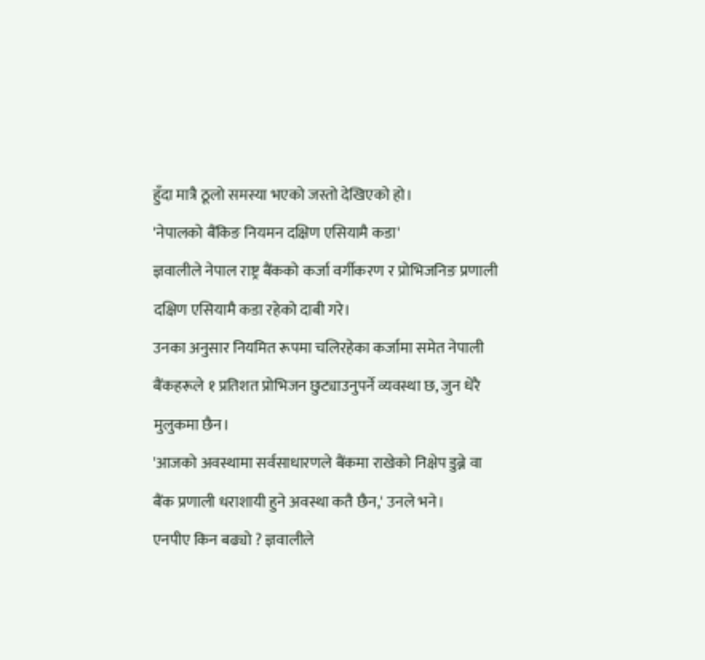हुँदा मात्रै ठूलो समस्या भएको जस्तो देखिएको हो।
'नेपालको बैंकिङ नियमन दक्षिण एसियामै कडा'
ज्ञवालीले नेपाल राष्ट्र बैंकको कर्जा वर्गीकरण र प्रोभिजनिङ प्रणाली दक्षिण एसियामै कडा रहेको दाबी गरे।
उनका अनुसार नियमित रूपमा चलिरहेका कर्जामा समेत नेपाली बैंकहरूले १ प्रतिशत प्रोभिजन छुट्याउनुपर्ने व्यवस्था छ, जुन धेरै मुलुकमा छैन।
'आजको अवस्थामा सर्वसाधारणले बैंकमा राखेको निक्षेप डुब्ने वा बैंक प्रणाली धराशायी हुने अवस्था कतै छैन,' उनले भने।
एनपीए किन बढ्यो ? ज्ञवालीले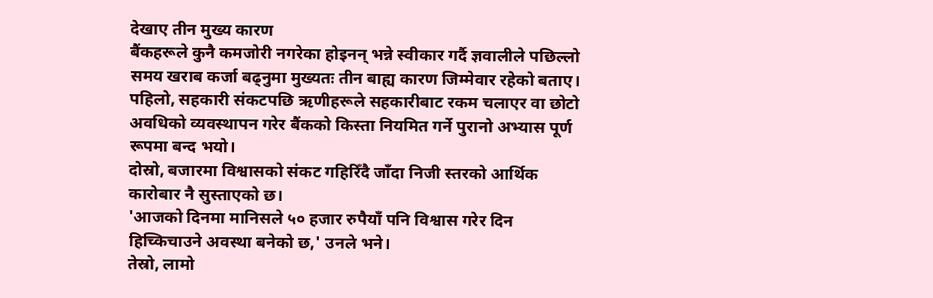देखाए तीन मुख्य कारण
बैंकहरूले कुनै कमजोरी नगरेका होइनन् भन्ने स्वीकार गर्दै ज्ञवालीले पछिल्लो समय खराब कर्जा बढ्नुमा मुख्यतः तीन बाह्य कारण जिम्मेवार रहेको बताए।
पहिलो, सहकारी संकटपछि ऋणीहरूले सहकारीबाट रकम चलाएर वा छोटो अवधिको व्यवस्थापन गरेर बैंकको किस्ता नियमित गर्ने पुरानो अभ्यास पूर्ण रूपमा बन्द भयो।
दोस्रो, बजारमा विश्वासको संकट गहिरिँदै जाँदा निजी स्तरको आर्थिक कारोबार नै सुस्ताएको छ।
'आजको दिनमा मानिसले ५० हजार रुपैयाँ पनि विश्वास गरेर दिन हिच्किचाउने अवस्था बनेको छ,' उनले भने।
तेस्रो, लामो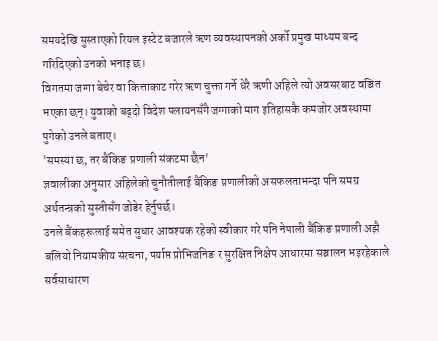समयदेखि सुस्ताएको रियल इस्टेट बजारले ऋण व्यवस्थापनको अर्को प्रमुख माध्यम बन्द गरिदिएको उनको भनाइ छ।
विगतमा जग्गा बेचेर वा कित्ताकाट गरेर ऋण चुक्ता गर्ने धेरै ऋणी अहिले त्यो अवसरबाट वञ्चित भएका छन्। युवाको बढ्दो विदेश पलायनसँगै जग्गाको माग इतिहासकै कमजोर अवस्थामा पुगेको उनले बताए।
'समस्या छ, तर बैंकिङ प्रणाली संकटमा छैन'
ज्ञवालीका अनुसार अहिलेको चुनौतीलाई बैंकिङ प्रणालीको असफलताभन्दा पनि समग्र अर्थतन्त्रको सुस्तीसँग जोडेर हेर्नुपर्छ।
उनले बैंकहरूलाई समेत सुधार आवश्यक रहेको स्वीकार गरे पनि नेपाली बैंकिङ प्रणाली अझै बलियो नियामकीय संरचना, पर्याप्त प्रोभिजनिङ र सुरक्षित निक्षेप आधारमा सञ्चालन भइरहेकाले सर्वसाधारण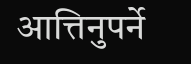आत्तिनुपर्ने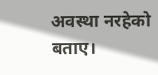अवस्था नरहेको बताए।